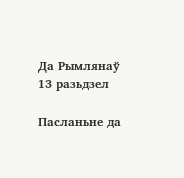Да Рымлянаў 13 разьдзел

Пасланьне да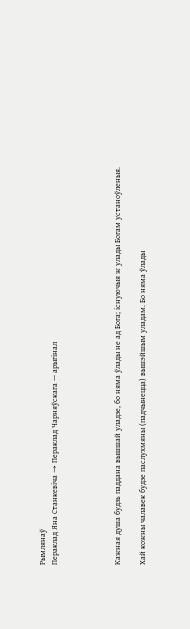Рымлянаў
Пераклад Яна Станкевіча → Пераклад Чарняўскага — арыгінал




Кажная душа будзь паддана вышшай уладзе, бо няма ўлады не ад Бога; існуючыя ж улады Богам устаноўленыя.

Хай кожны чалавек будзе паслухмяны (падчынецца) вышэйшым уладам. Бо няма ўлады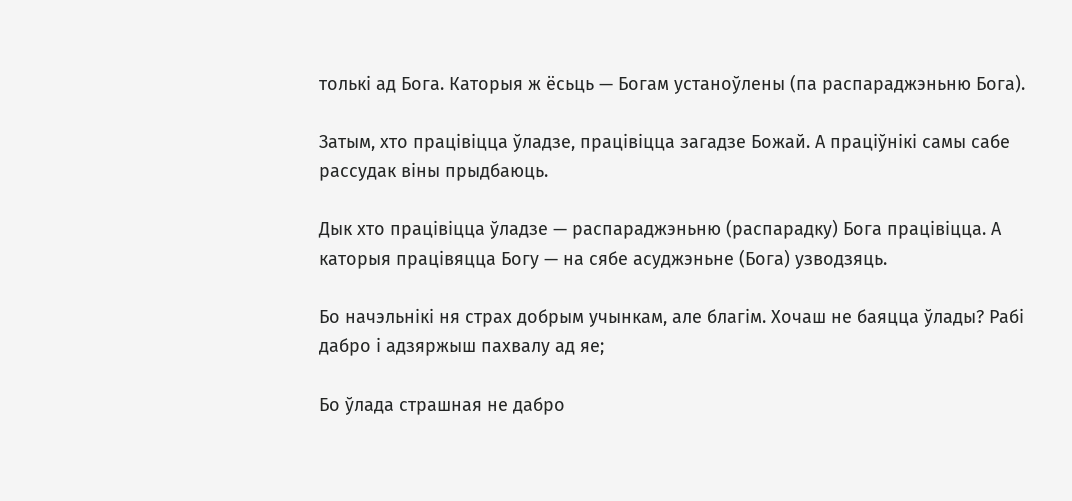толькі ад Бога. Каторыя ж ёсьць — Богам устаноўлены (па распараджэньню Бога).

Затым, хто працівіцца ўладзе, працівіцца загадзе Божай. А праціўнікі самы сабе рассудак віны прыдбаюць.

Дык хто працівіцца ўладзе — распараджэньню (распарадку) Бога працівіцца. А каторыя працівяцца Богу — на сябе асуджэньне (Бога) узводзяць.

Бо начэльнікі ня страх добрым учынкам, але благім. Хочаш не баяцца ўлады? Рабі дабро і адзяржыш пахвалу ад яе;

Бо ўлада страшная не дабро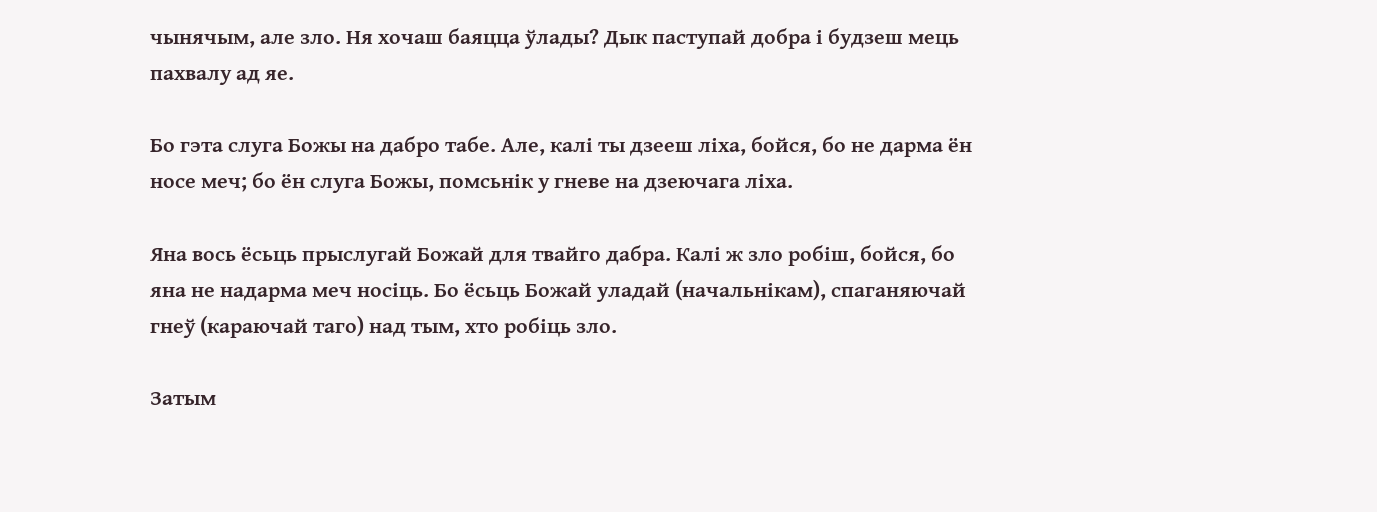чынячым, але зло. Ня хочаш баяцца ўлады? Дык паступай добра і будзеш мець пахвалу ад яе.

Бо гэта слуга Божы на дабро табе. Але, калі ты дзееш ліха, бойся, бо не дарма ён носе меч; бо ён слуга Божы, помсьнік у гневе на дзеючага ліха.

Яна вось ёсьць прыслугай Божай для твайго дабра. Калі ж зло робіш, бойся, бо яна не надарма меч носіць. Бо ёсьць Божай уладай (начальнікам), спаганяючай гнеў (караючай таго) над тым, хто робіць зло.

Затым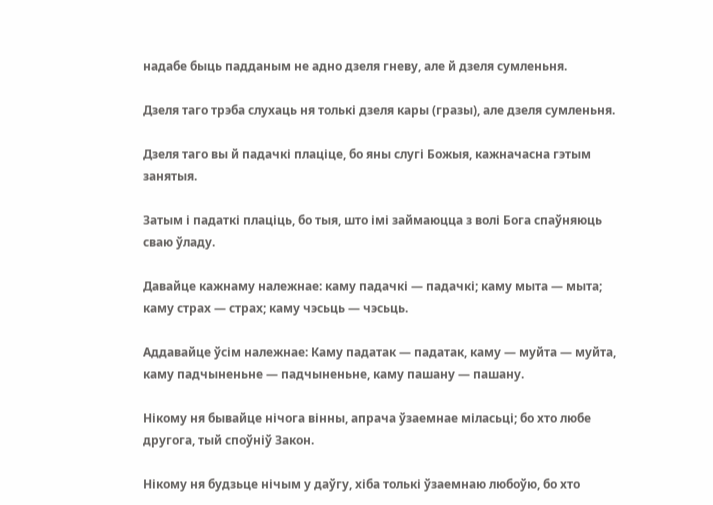надабе быць падданым не адно дзеля гневу, але й дзеля сумленьня.

Дзеля таго трэба слухаць ня толькі дзеля кары (гразы), але дзеля сумленьня.

Дзеля таго вы й падачкі плаціце, бо яны слугі Божыя, кажначасна гэтым занятыя.

Затым і падаткі плаціць, бо тыя, што імі займаюцца з волі Бога спаўняюць сваю ўладу.

Давайце кажнаму належнае: каму падачкі — падачкі; каму мыта — мыта; каму страх — страх; каму чэсьць — чэсьць.

Аддавайце ўсім належнае: Каму падатак — падатак, каму — муйта — муйта, каму падчыненьне — падчыненьне, каму пашану — пашану.

Нікому ня бывайце нічога вінны, апрача ўзаемнае міласьці; бо хто любе другога, тый споўніў Закон.

Нікому ня будзьце нічым у даўгу, хіба толькі ўзаемнаю любоўю, бо хто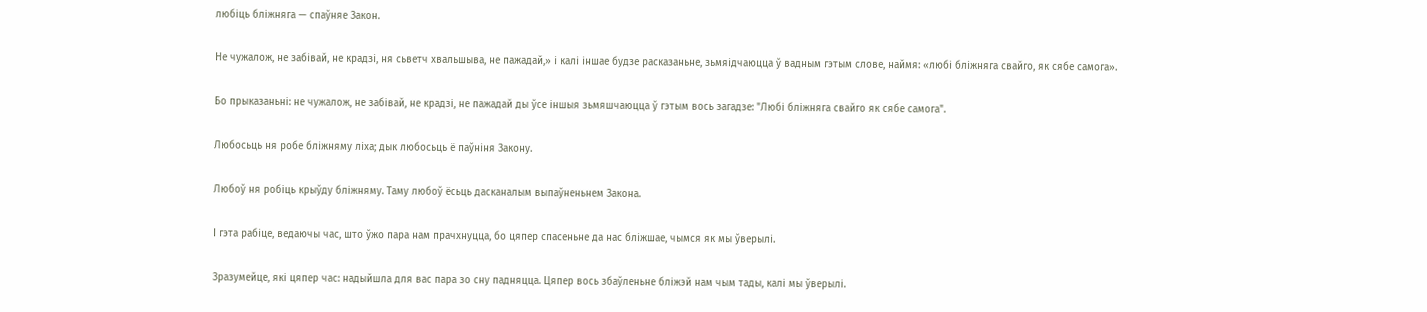любіць бліжняга — спаўняе Закон.

Не чужалож, не забівай, не крадзі, ня сьветч хвальшыва, не пажадай,» і калі іншае будзе расказаньне, зьмяідчаюцца ў вадным гэтым слове, наймя: «любі бліжняга свайго, як сябе самога».

Бо прыказаньні: не чужалож, не забівай, не крадзі, не пажадай ды ўсе іншыя зьмяшчаюцца ў гэтым вось загадзе: "Любі бліжняга свайго як сябе самога".

Любосьць ня робе бліжняму ліха; дык любосьць ё паўніня Закону.

Любоў ня робіць крыўду бліжняму. Таму любоў ёсьць дасканалым выпаўненьнем Закона.

І гэта рабіце, ведаючы час, што ўжо пара нам прачхнуцца, бо цяпер спасеньне да нас бліжшае, чымся як мы ўверылі.

Зразумейце, які цяпер час: надыйшла для вас пара зо сну падняцца. Цяпер вось збаўленьне бліжэй нам чым тады, калі мы ўверылі.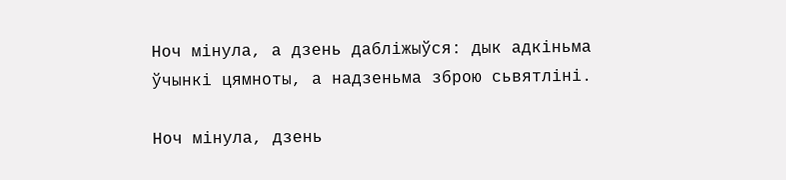Ноч мінула, а дзень дабліжыўся: дык адкіньма ўчынкі цямноты, а надзеньма зброю сьвятліні.

Ноч мінула, дзень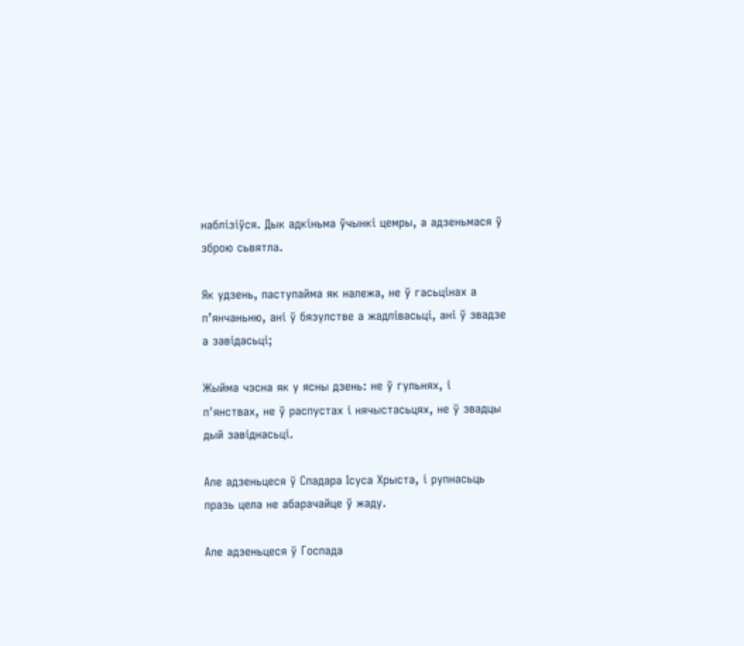наблізіўся. Дык адкіньма ўчынкі цемры, а адзеньмася ў зброю сьвятла.

Як удзень, паступайма як належа, не ў гасьцінах а п’янчаньню, ані ў бязулстве а жадлівасьці, ані ў звадзе а завідасьці;

Жыйма чэсна як у ясны дзень: не ў гульнях, і п'янствах, не ў распустах і нячыстасьцях, не ў звадцы дый завіднасьці.

Але адзеньцеся ў Спадара Ісуса Хрыста, і рупнасьць празь цела не абарачайце ў жаду.

Але адзеньцеся ў Госпада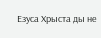Езуса Хрыста ды не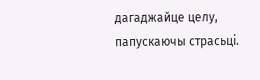дагаджайце целу, папускаючы страсьці.